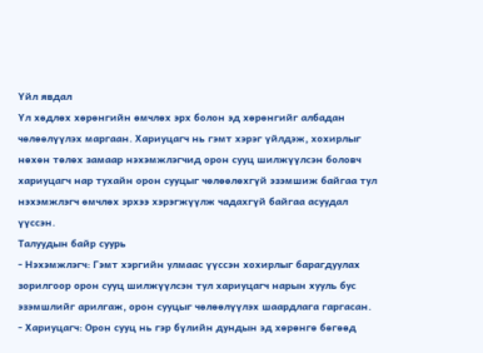Үйл явдал
Үл хөдлөх хөрөнгийн өмчлөх эрх болон эд хөрөнгийг албадан чөлөөлүүлэх маргаан. Хариуцагч нь гэмт хэрэг үйлдэж, хохирлыг нөхөн төлөх замаар нэхэмжлэгчид орон сууц шилжүүлсэн боловч хариуцагч нар тухайн орон сууцыг чөлөөлөхгүй эзэмшиж байгаа тул нэхэмжлэгч өмчлөх эрхээ хэрэгжүүлж чадахгүй байгаа асуудал үүссэн.
Талуудын байр суурь
- Нэхэмжлэгч: Гэмт хэргийн улмаас үүссэн хохирлыг барагдуулах зорилгоор орон сууц шилжүүлсэн тул хариуцагч нарын хууль бус эзэмшлийг арилгаж, орон сууцыг чөлөөлүүлэх шаардлага гаргасан.
- Хариуцагч: Орон сууц нь гэр бүлийн дундын эд хөрөнгө бөгөөд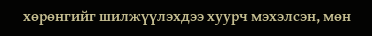хөрөнгийг шилжүүлэхдээ хуурч мэхэлсэн, мөн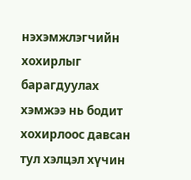нэхэмжлэгчийн хохирлыг барагдуулах хэмжээ нь бодит хохирлоос давсан тул хэлцэл хүчин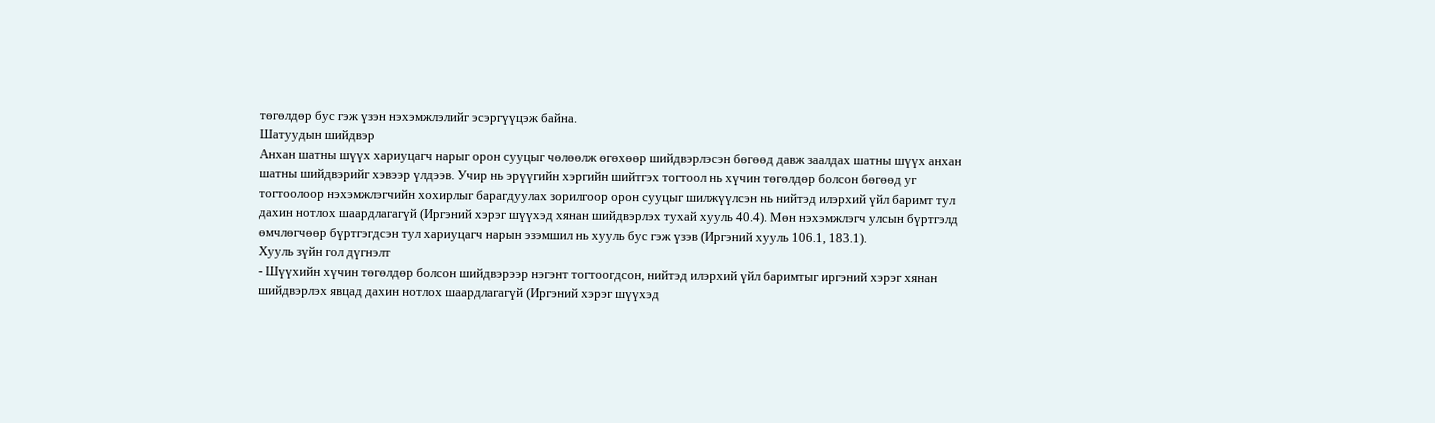төгөлдөр бус гэж үзэн нэхэмжлэлийг эсэргүүцэж байна.
Шатуудын шийдвэр
Анхан шатны шүүх хариуцагч нарыг орон сууцыг чөлөөлж өгөхөөр шийдвэрлэсэн бөгөөд давж заалдах шатны шүүх анхан шатны шийдвэрийг хэвээр үлдээв. Учир нь эрүүгийн хэргийн шийтгэх тогтоол нь хүчин төгөлдөр болсон бөгөөд уг тогтоолоор нэхэмжлэгчийн хохирлыг барагдуулах зорилгоор орон сууцыг шилжүүлсэн нь нийтэд илэрхий үйл баримт тул дахин нотлох шаардлагагүй (Иргэний хэрэг шүүхэд хянан шийдвэрлэх тухай хууль 40.4). Мөн нэхэмжлэгч улсын бүртгэлд өмчлөгчөөр бүртгэгдсэн тул хариуцагч нарын эзэмшил нь хууль бус гэж үзэв (Иргэний хууль 106.1, 183.1).
Хууль зүйн гол дүгнэлт
- Шүүхийн хүчин төгөлдөр болсон шийдвэрээр нэгэнт тогтоогдсон, нийтэд илэрхий үйл баримтыг иргэний хэрэг хянан шийдвэрлэх явцад дахин нотлох шаардлагагүй (Иргэний хэрэг шүүхэд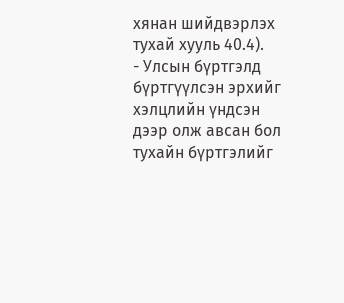хянан шийдвэрлэх тухай хууль 40.4).
- Улсын бүртгэлд бүртгүүлсэн эрхийг хэлцлийн үндсэн дээр олж авсан бол тухайн бүртгэлийг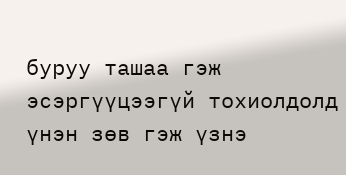буруу ташаа гэж эсэргүүцээгүй тохиолдолд үнэн зөв гэж үзнэ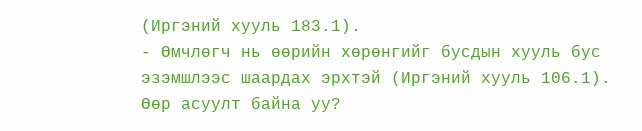(Иргэний хууль 183.1).
- Өмчлөгч нь өөрийн хөрөнгийг бусдын хууль бус эзэмшлээс шаардах эрхтэй (Иргэний хууль 106.1).
Өөр асуулт байна уу?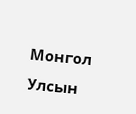Монгол Улсын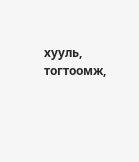хууль, тогтоомж,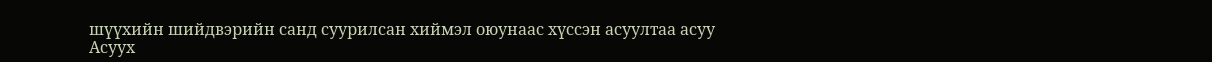шүүхийн шийдвэрийн санд суурилсан хиймэл оюунаас хүссэн асуултаа асуу
Асуух